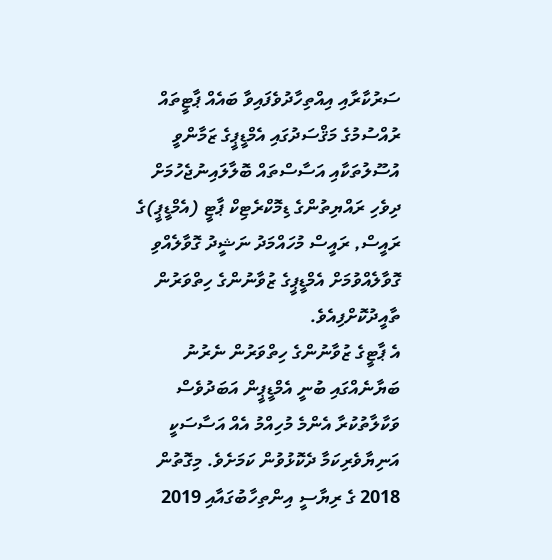ސަރުކާރާއި އިއްތިހާދުވެފައިވާ ބައެއް ޕާޓީތައް ރުއްސުމުގެ މަޤްސަދުގައި އެމްޑީޕީގެ ޒަމާންވީ އުސޫލުތަކާއި އަސާސްތައް ބޮލާލައިނުޖެހުމަށް ދިވެހި ރައްޔިތުންގެ ޑިމޮކްރެޓިކް ޕާޓީ (އެމްޑީޕީ)ގެ ރައީސް, ރައީސް މުހައްމަދު ނަޝީދު ގޮވާލެއްވި ގޮވާލެއްވުމަށް އެމްޑީޕީގެ ޒުވާނުންގެ ހިތްވަރުން ތާއީދުކޮށްފިއެވެ.
އެ ޕާޓީގެ ޒުވާނުންގެ ހިތްވަރުން ނެރުނު ބަޔާނެއްގައި ބުނީ އެމްޑީޕީން އަބަދުވެސް ވަކާލާތުކުރާ އެންމެ މުހިއްމު އެއް އަސާސަކީ އަނިޔާވެރިކަމާ ދެކޮޅުވުން ކަމަށެވެ. މިގޮތުން 2018 ގެ ރިޔާސީ އިންތިހާބުގައާއި 2019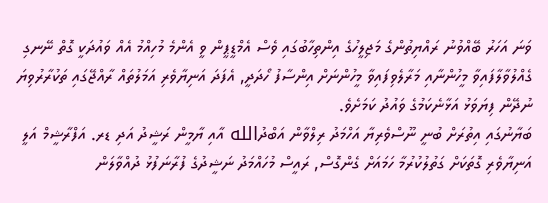ވަނަ އަހަރު ބޭއްވުނު ރައްޔިތުންގެ މަޖިލީހުގެ އިންތިހާބުގައި ވެސް އެމްޑީޕީން ވީ އެންމެ މުހިއްމު އެއް ވައުދަކީ ގޮތް ނޭނގި ގެއްލުވާލާފައިވާ މީހުންނާއި މަރާލެވިފައިވާ މީހުންނަށް އިންސާފު ހޯދަދީ, އެފަދަ އަނިޔާވެރި އަމަލުތައް ރާއްޖޭގައި ތަކުރާރުވިޔަ ނުދޭން ފިޔަވަޅު އަޅާނެކަމުގެ ވައުދު ކަމަށެވެ.
ބަޔާނުގައި އިތުރަށް ބުނީ ނޫސްވެރިޔާ އަހްމަދު ރިލްވާން އަބްދުالله އާއި ޔާމީން ރަޝީދު އަދި ޑރ. އަފްރާޝީމް އަލީ އަނިޔާވެރި ގޮތަކަށް ގަތުލުކުރުމާ ހަމައަށް ގެންގޮސް, ރައީސް މުހައްމަދު ނަޝީދުގެ ފުރާނަފުޅު ދުއްވާލަން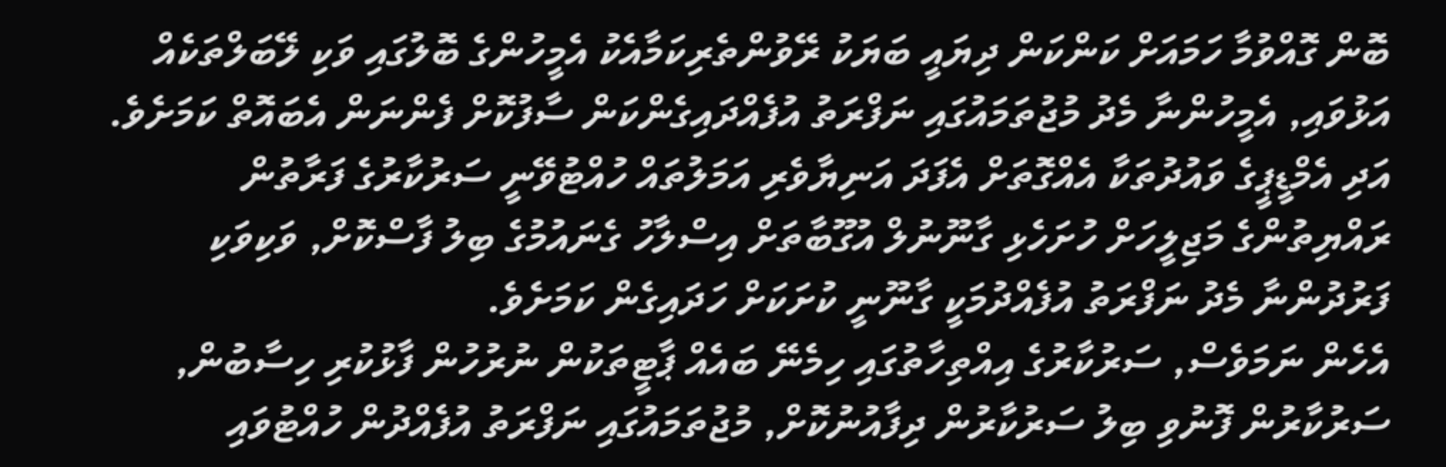ބޮން ގޮއްވުމާ ހަމައަށް ކަންކަން ދިޔައީ ބަޔަކު ރޭވުންތެރިކަމާއެކު އެމީހުންގެ ބޮލުގައި ވަކި ލޭބަލްތަކެއް އަޅުވައި, އެމީހުންނާ މެދު މުޖުތަމައުގައި ނަފްރަތު އުފެއްދައިގެންކަން ސާފުކޮށް ފެންނަން އެބައޮތް ކަމަށެވެ.
އަދި އެމްޑީޕީގެ ވައުދުތަކާ އެއްގޮތަށް އެފަދަ އަނިޔާވެރި އަމަލުތައް ހުއްޓުވޭނީ ސަރުކާރުގެ ފަރާތުން ރައްޔިތުންގެ މަޖިލީހަށް ހުށަހެޅި ގާނޫނުލް އުގޫބާތަށް އިސްލާހު ގެނައުމުގެ ބިލު ފާސްކޮށް, ވަކިވަކި ފަރުދުންނާ މެދު ނަފްރަތު އުފެއްދުމަކީ ގާނޫނީ ކުށަކަށް ހަދައިގެން ކަމަށެވެ.
އެހެން ނަމަވެސް, ސަރުކާރުގެ އިއްތިހާތުގައި ހިމެނޭ ބައެއް ޕާޓީތަކުން ނުރުހުން ފާޅުކުރި ހިސާބުން, ސަރުކާރުން ފޮނުވި ބިލު ސަރުކާރުން ދިފާއުނުކޮށް, މުޖުތަމައުގައި ނަފްރަތު އުފެއްދުން ހުއްޓުވައި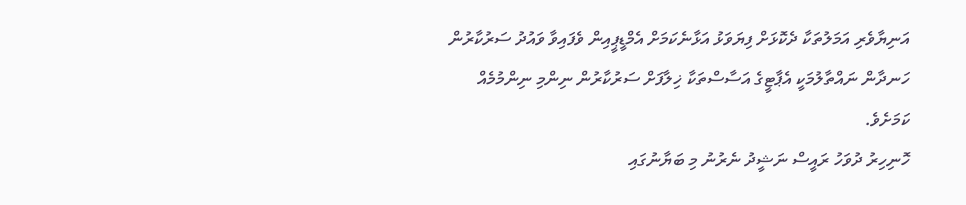އަނިޔާވެރި އަމަލުތަކާ ދެކޮޅަށް ފިޔަވަޅު އަޅާނެކަމަށް އެމްޑީޕީއިން ވެފައިވާ ވައުދު ސަރުކާރުން ހަނދާން ނައްތާލުމަކީ އެޕާޓީގެ އަސާސްތަކާ ޚިލާފަށް ސަރުކާރުން ނިންމި ނިންމުމެއް ކަމަށެވެ.
ހޮނިހިރު ދުވަހު ރައީސް ނަޝީދު ނެރުނު މި ބަޔާނުގައި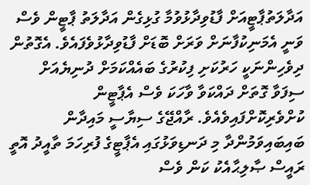އަދާލަތުޕާޓީއަށް ފާޑުވިދާޅުވުމާ ގުޅިގެން އަދާލަތު ޕާޓީން ވެސް ވަނީ އެމަނިކުފާނަށް ވަރަށް ބޮޑަށް ފާޑުވިދާޅުވެފައެވެ. އެގޮތުން ދިވެހިންނަކީ ހަރުކަށި ފިކުރުގެ ބައެއްކަމަށް ދުނިޔެއަށް ސިފަވާ ގޮތަށް ދައްކަވާ ވާހަކަ ވެސް އެޕާޓީން ކުށްވެރިކޮށްފައިވެއެވެ. ރާއްޖޭގެ ސިޔާސީ މައިދާން ބައިބައިވަމުންދާ މި ދަނޑިވަޅުގައި އެޕާޓީގެ ފުރިހަމަ ތާއީދު އޮތީ ރައީސް ޞާލިޙާއެކު ކަން ވެސް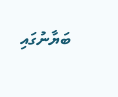ބަޔާނުގައި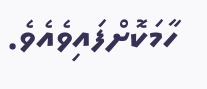ހާމަކޮށްފައިވެއެވެ.